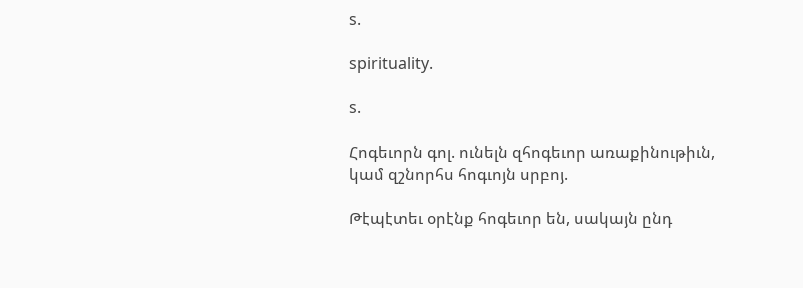s.

spirituality.

s.

Հոգեւորն գոլ. ունելն զհոգեւոր առաքինութիւն, կամ զշնորհս հոգւոյն սրբոյ.

Թէպէտեւ օրէնք հոգեւոր են, սակայն ընդ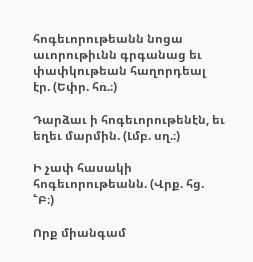հոգեւորութեանն նոցա աւորութիւնն գրգանաց եւ փափկութեան հաղորդեալ էր. (Եփր. հռ.։)

Դարձաւ ի հոգեւորութենէն, եւ եղեւ մարմին. (Լմբ. սղ.։)

Ի չափ հասակի հոգեւորութեանն. (Վրք. հց. ՟Բ։)

Որք միանգամ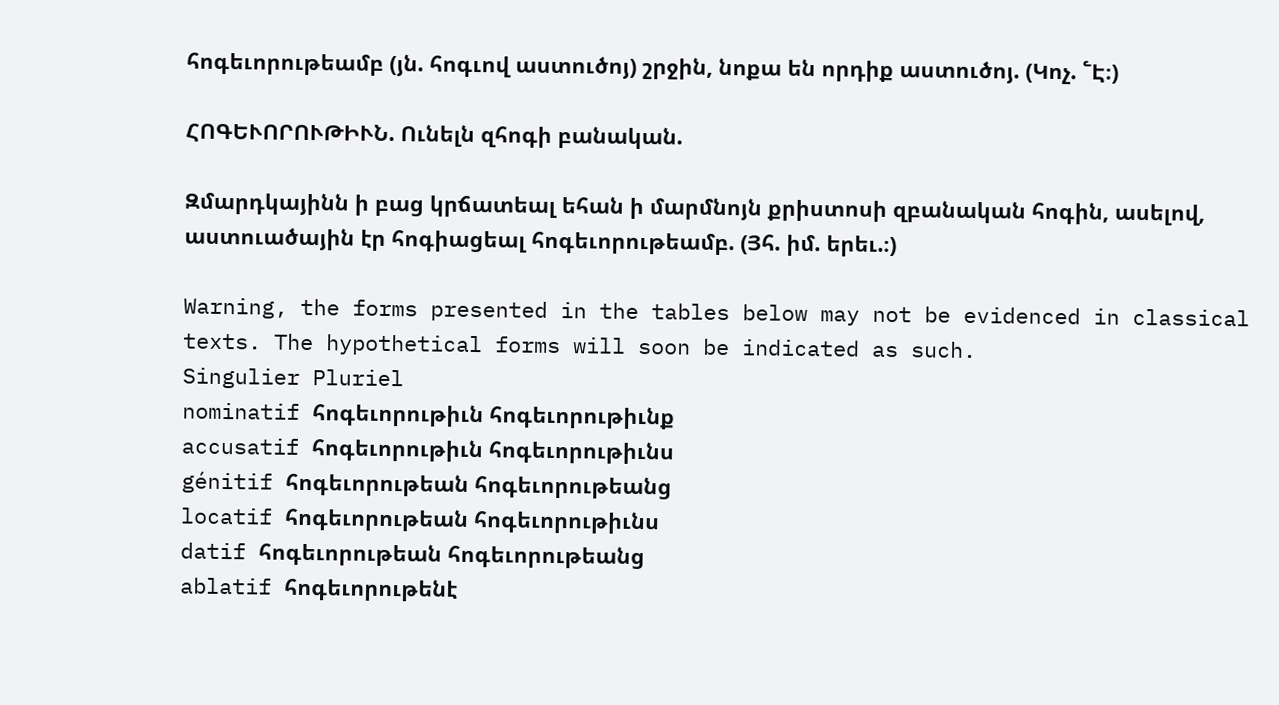հոգեւորութեամբ (յն. հոգւով աստուծոյ) շրջին, նոքա են որդիք աստուծոյ. (Կոչ. ՟Է։)

ՀՈԳԵՒՈՐՈՒԹԻՒՆ. Ունելն զհոգի բանական.

Զմարդկայինն ի բաց կրճատեալ եհան ի մարմնոյն քրիստոսի զբանական հոգին, ասելով, աստուածային էր հոգիացեալ հոգեւորութեամբ. (Յհ. իմ. երեւ.։)

Warning, the forms presented in the tables below may not be evidenced in classical texts. The hypothetical forms will soon be indicated as such.
Singulier Pluriel
nominatif հոգեւորութիւն հոգեւորութիւնք
accusatif հոգեւորութիւն հոգեւորութիւնս
génitif հոգեւորութեան հոգեւորութեանց
locatif հոգեւորութեան հոգեւորութիւնս
datif հոգեւորութեան հոգեւորութեանց
ablatif հոգեւորութենէ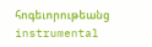հոգեւորութեանց
instrumental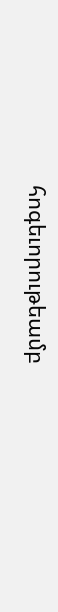հոգեւորութեամբ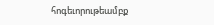հոգեւորութեամբք